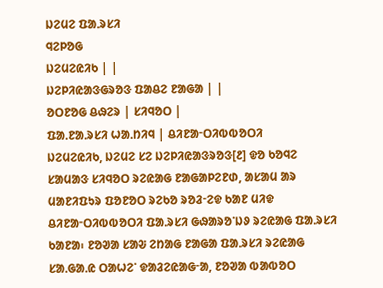ᱡᱮᱢᱮ ᱯᱟᱹᱨᱥᱤ
ᱧᱮᱞᱚᱜ
ᱡᱮᱢᱮᱭᱤᱠ | |
ᱡᱮᱞᱤᱭᱟᱝᱜᱨᱚᱝ ᱯᱟᱪᱮ ᱱᱟᱜᱟ | |
ᱚᱛᱱᱚᱜ ᱪᱷᱮᱨ | ᱥᱤᱧᱚᱛ |
ᱯᱟᱹᱱᱟᱹᱨᱥᱤ ᱦᱟᱹᱴᱤᱧ | ᱪᱤᱱᱟᱼᱛᱤᱵᱵᱚᱛᱤ
ᱡᱮᱢᱮᱭᱤᱠ, ᱡᱮᱢᱮ ᱥᱮ ᱡᱮᱞᱤᱭᱟᱝᱨᱚᱝ[᱒] ᱫᱚ ᱠᱚᱧᱮ ᱥᱟᱢᱟᱝ ᱥᱤᱧᱚᱛ ᱨᱮᱭᱟᱜ ᱱᱟᱜᱟᱞᱮᱱᱰ, ᱟᱥᱟᱢ ᱟᱨ ᱢᱟᱱᱤᱯᱩᱨ ᱯᱚᱱᱚᱛ ᱨᱮᱠᱚ ᱨᱚᱲᱼᱮᱫ ᱠᱟᱱ ᱢᱤᱫ ᱪᱤᱱᱟᱼᱛᱤᱵᱵᱚᱛᱤ ᱯᱟᱹᱨᱥᱤ ᱜᱷᱟᱨᱚᱸᱡᱽ ᱨᱮᱭᱟᱜ ᱯᱟᱹᱨᱥᱤ ᱠᱟᱱᱟ᱾ ᱱᱚᱣᱟ ᱥᱟᱶ ᱮᱴᱟᱜ ᱱᱟᱜᱟ ᱯᱟᱹᱨᱥᱤ ᱨᱮᱭᱟᱜ ᱥᱟᱹᱜᱟᱹᱭ ᱛᱟᱦᱮᱸ ᱫᱟᱲᱮᱭᱟᱜᱼᱟ, ᱱᱚᱣᱟ ᱵᱟᱵᱚᱛ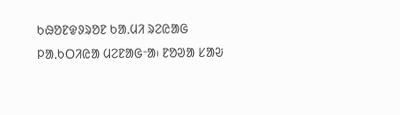ᱠᱷᱚᱱᱫᱽᱨᱚᱱ ᱠᱟᱹᱢᱤ ᱨᱮᱭᱟᱜ ᱞᱟᱹᱠᱛᱤᱭᱟ ᱢᱮᱱᱟᱜᱼᱟ᱾ ᱱᱚᱣᱟ ᱥᱟᱶ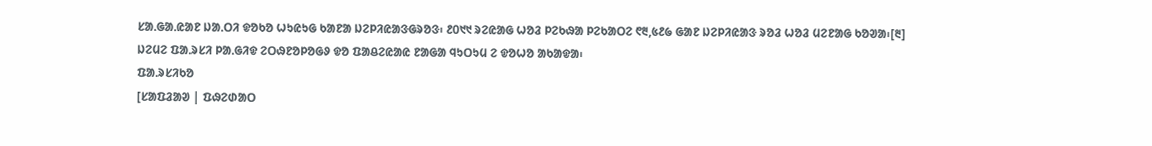ᱥᱟᱹᱜᱟᱹᱭᱟᱱ ᱡᱟᱹᱛᱤ ᱫᱚᱠᱚ ᱦᱩᱭᱩᱜ ᱠᱟᱱᱟ ᱡᱮᱞᱤᱭᱟᱝᱜᱨᱚᱝ᱾ ᱒᱐᱑᱑ ᱨᱮᱭᱟᱜ ᱦᱚᱲ ᱞᱮᱠᱷᱟ ᱞᱮᱠᱟᱛᱮ ᱖᱓,᱕᱒᱙ ᱜᱟᱱ ᱡᱮᱞᱤᱭᱟᱝ ᱨᱚᱲ ᱦᱚᱲ ᱢᱮᱱᱟᱜ ᱠᱚᱣᱟ᱾[᱓]
ᱡᱮᱢᱮ ᱯᱟᱹᱨᱥᱤ ᱞᱟᱹᱜᱤᱫ ᱮᱛᱷᱱᱚᱞᱚᱜᱽ ᱫᱚ ᱯᱟᱪᱮᱭᱟᱭ ᱱᱟᱜᱟ ᱧᱩᱛᱩᱢ ᱮ ᱫᱚᱦᱚ ᱟᱠᱟᱫᱟ᱾
ᱯᱟᱹᱨᱥᱤᱠᱚ
[ᱥᱟᱯᱲᱟᱣ | ᱯᱷᱮᱰᱟᱛ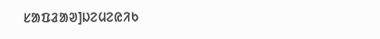ᱥᱟᱯᱲᱟᱣ]ᱡᱮᱢᱮᱭᱤᱠ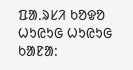ᱯᱟᱹᱨᱥᱤ ᱠᱚᱫᱚ ᱦᱩᱭᱩᱜ ᱦᱩᱭᱩᱜ ᱠᱟᱱᱟ: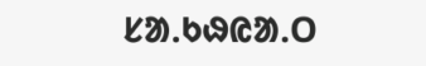ᱥᱟᱹᱠᱷᱭᱟᱹᱛ